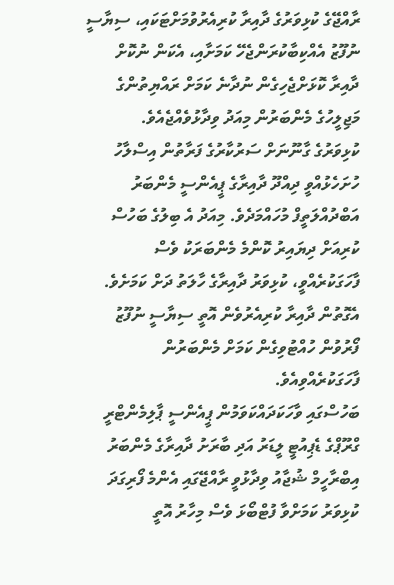ރާއްޖޭގެ ކުޅިވަރުގެ ދާއިރާ ކުރިއެރުވުމަށްޓަކައި، ސިޔާސީ ނުފޫޒު އެއްކިބާކުރަންޖެހޭ ކަމަށާއި، އެކަން ނުކޮށް ދާއިރާ ކޮޅަށްޖެހިގެން ނުދާނެ ކަމަށް ރައްޔިތުންގެ މަޖިލީހުގެ މެންބަރުން މިއަދު ވިދާޅުވެއްޖެއެވެ.
ކުޅިވަރުގެ ގާނޫނަށް ސަރުކާރުގެ ފަރާތުން އިސްލާހު ހުށަހެޅުއްވީ ދިއްދޫ ދާއިރާގެ ޕީއެންސީ މެންބަރު އަބްދުއްލަތީފް މުހައްމަދެވެ. މިއަދު އެ ބިލުގެ ބަހުސް ކުރިއަށް ދިޔައިރު ކޮންމެ މެންބަރަކު ވެސް ފާހަގަކުރެއްވީ، ކުޅިވަރު ދާއިރާގެ ހާލަތު ދަށް ކަމަށެވެ. އެގޮތުން ދާއިރާ ކުރިއެރުވެން އޮތީ ސިޔާސީ ނުފޫޒު ފޯރުވުން ހުއްޓުވިގެން ކަމަށް މެންބަރުން ފާހަގަކުރެއްވިއެވެ.
ބަހުސްގައި ވާހަކަދައްކަވަމުން ޕީއެންސީ ޕާލިމެންޓްރީ ގްރޫޕްގެ ޑެޕިއުޓީ ލީޑަރު އަދި ބާރަށު ދާއިރާގެ މެންބަރު އިބްރާހީމް ޝުޖާއު ވިދާޅުވީ ރާއްޖޭގައި އެންމެ ފޯރިގަދަ ކުޅިވަރު ކަމަށްވާ ފުޓްބޯޅަ ވެސް މިހާރު އޮތީ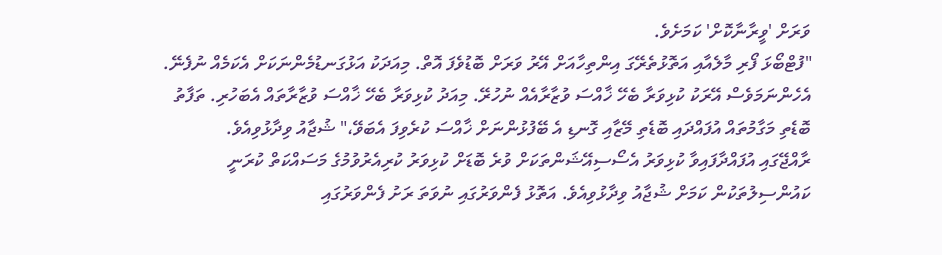ވަރަށް 'ވީރާނާކޮށް' ކަމަށެވެ.
"ފުޓްބޯޅަ ފޯރި މާލެއާއި އަތޮޅުތެރޭގަ އިންތިހާއަށް އޭރު ވަރަށް ބޮޑުވެފަ އޮތް. މިއަދަކު އަޅުގަނޑުމެންނަކަށް އެކަމެއް ނުފެނޭ. އެހެންނަމަވެސް އޭރަކު ކުޅިވަރާ ބެހޭ ޚާއްސަ ވުޒާރާއެއް ނުހުރޭ. މިއަދު ކުޅިވަރާ ބެހޭ ޚާއްސަ ވުޒާރާތައް އެބަހުރި. ތަފާތު ބޮޑެތި މަގާމުތައް އުފައްދައި ބޮޑެތި މޭޒާއި ގޮނޑި އެ ބޭފުޅުންނަށް ޚާއްސަ ކުރެވިފަ އެބަވޭ،" ޝުޖާއު ވިދާޅުވިއެވެ.
ރާއްޖޭގައި އުފައްދާފައިވާ ކުޅިވަރު އެސޯސިއޭޝަންތަކަށް ވުރެ ބޮޑަށް ކުޅިވަރު ކުރިއެރުވުމުގެ މަސައްކަތް ކުރަނީ ކައުންސިލުތަކުން ކަމަށް ޝުޖާއު ވިދާޅުވިއެވެ. އަތޮޅު ފެންވަރުގައި ނުވަތަ ރަށު ފެންވަރުގައި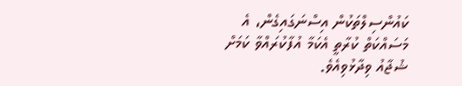ކައުންސިލްތަކުން އިސްނަގައިގެން، އެ މަސައްކަތް ކުރާތީ އެކަމާ އުފާކުރައްވާ ކަމަށް ޝުޖާއު ވިދާޅުވިއެވެ.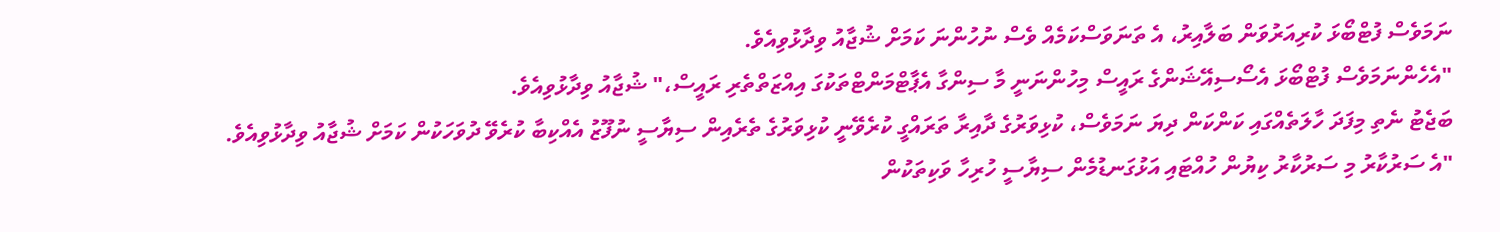ނަމަވެސް ފުޓްބޯޅަ ކުރިއަރުވަން ބަލާއިރު، އެ ތަނަވަސްކަމެއް ވެސް ނުހުންނަ ކަމަށް ޝުޖާއު ވިދާޅުވިއެވެ.
"އެހެންނަމަވެސް ފުޓްބޯޅަ އެސޯސިއޭޝަންގެ ރައީސް މިހުންނަނީ މާ ސިންގާ އެޕާޓްމަންޓްތަކުގަ އިއްޒަތްތެރި ރައީސް،" ޝުޖާއު ވިދާޅުވިއެވެ.
ބަޖެޓު ނެތި މިފަދަ ހާލަތެއްގައި ކަންކަން ދިޔަ ނަމަވެސް، ކުޅިވަރުގެ ދާއިރާ ތަރައްގީ ކުރެވޭނީ ކުޅިވަރުގެ ތެރެއިން ސިޔާސީ ނުފޫޒު އެއްކިބާ ކުރެވޭ ދުވަހަކުން ކަމަށް ޝުޖާއު ވިދާޅުވިއެވެ.
"އެ ސަރުކާރު މި ސަރުކާރު ކިޔުން ހުއްޓައި އަޅުގަނޑުމެން ސިޔާސީ ހުރިހާ ވަކިތަކުން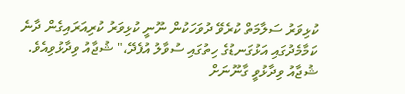ކުޅިވަރު ސަލާމަތް ކުރެވޭ ދުވަހަކުން ނޫނީ ކުޅިވަރު ކުރިއަރައިގެން ދާނެ ކަމާމެދުގައި އަޅުގަނޑުގެ ހިތުގައި ސުވާލު އުފެދޭ،" ޝުޖާއު ވިދާޅުވިއެވެ.
ޝުޖާއު ވިދާޅުވީ ގާނޫނަށް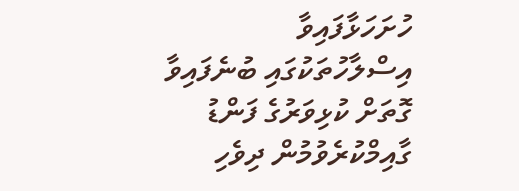ހުށަހަޅާފައިވާ އިސްލާހުތަކުގައި ބުނެފައިވާ ގޮތަށް ކުޅިވަރުގެ ފަންޑު ގާއިމްކުރެވުމުން ދިވެހި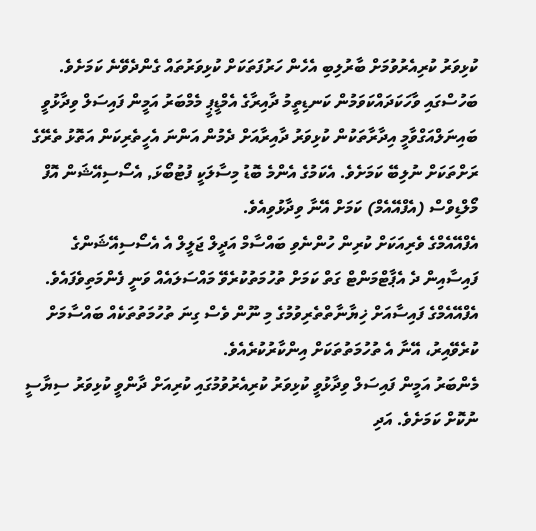ކުޅިވަރު ކުރިއެރުވުމަށް ބާރުލިބި އެހެން ހަރުފަތަކަށް ކުޅިވަރުތައް ގެންދެވޭނެ ކަމަށެވެ.
ބަހުސްގައި ވާހަކަދައްކަވަމުން ކަނޑިތީމު ދާއިރާގެ އެމްޑީޕީ މެމްބަރު އަމީން ފައިސަލް ވިދާޅުވީ ބައިނަލްއަގްވާމީ އިދާރާތަކުން ކުޅިވަރު ދާއިރާއަށް ދެމުން އަންނަ އެހީތެރިކަން އަތޮޅު ތެރޭގެ ރަށްތަކަށް ނުލިބޭ ކަމަށެވެ. އެކަމުގެ އެންމެ ބޮޑު މިސާލަކީ ފުޓުބޯޅަ, އެސޯސިއޭޝަން އޮފް މޯލްޑިވްސް (އެފްއޭއެމް) ކަމަށް އޭނާ ވިދާޅުވިއެވެ.
އެފްއޭއެމްގެ ވެރިއަކަށް ކުރިން ހުންނެވި ބައްސާމް އަދީލް ޖަލީލް އެ އެސޯސިއޭޝަންގެ ފައިސާއިން ދެ އެޕާޓްމަންޓް ގަތް ކަމަށް ތުހުމަތުކުރެވޭ މައްސަލައެއް ވަނީ ފެންމަތިވެފައެވެ. އެފްއޭއެމްގެ ފައިސާއަށް ޚިޔާނާތްތެރިވުމުގެ މި ނޫން ވެސް ގިނަ ތުހުމަތުތަކެއް ބައްސާމަށް ކުރެވޭއިރު، އޭނާ އެ ތުހުމަތުތަކަށް އިންކާރުކުރެއެވެ.
މެންބަރު އަމީން ފައިސަލް ވިދާޅުވީ ކުޅިވަރު ކުރިއެރުވުމުގައި ކުރިއަށް ދާންވީ ކުޅިވަރު ސިޔާސީ ނުކޮށް ކަމަށެވެ. އަދި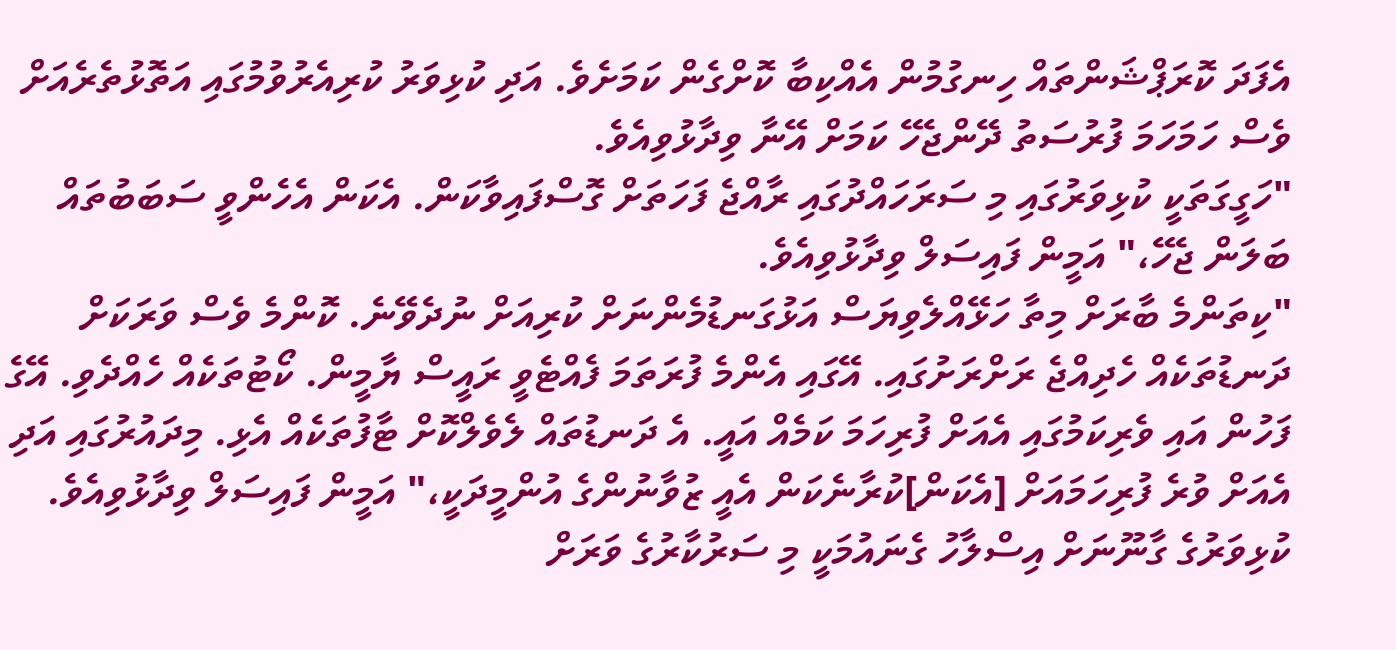އެފަދަ ކޮރަޕްޝަންތައް ހިނގުމުން އެއްކިބާ ކޮށްގެން ކަމަށެވެ. އަދި ކުޅިވަރު ކުރިއެރުވުމުގައި އަތޮޅުތެރެއަށް ވެސް ހަމަހަމަ ފުރުސަތު ދޭންޖެހޭ ކަމަށް އޭނާ ވިދާޅުވިއެވެ.
"ހަގީގަތަކީ ކުޅިވަރުގައި މި ސަރަހައްދުގައި ރާއްޖެ ފަހަތަށް ގޮސްފައިވާކަން. އެކަން އެހެންވީ ސަބަބުތައް ބަލަން ޖެހޭ،" އަމީން ފައިސަލް ވިދާޅުވިއެވެ.
"ކިތަންމެ ބާރަށް މިތާ ހަޅޭއްލެވިޔަސް އަޅުގަނޑުމެންނަށް ކުރިއަށް ނުދެވޭނެ. ކޮންމެ ވެސް ވަރަކަށް ދަނޑުތަކެއް ހެދިއްޖެ ރަށްރަށުގައި. އޭގައި އެންމެ ފުރަތަމަ ފެއްޓެވީ ރައީސް ޔާމީން. ކޯޓުތަކެއް ހެއްދެވި. އޭގެ ފަހުން އައި ވެރިކަމުގައި އެއަށް ފުރިހަމަ ކަމެއް އައީ. އެ ދަނޑުތައް ލެވެލްކޮށް ޓާފުތަކެއް އެޅި. މިދައުރުގައި އަދި އެއަށް ވުރެ ފުރިހަމައަށް [އެކަން]ކުރާނެކަން އެއީ ޒުވާނުންގެ އުންމީދަކީ،" އަމީން ފައިސަލް ވިދާޅުވިއެވެ.
ކުޅިވަރުގެ ގާނޫނަށް އިސްލާހު ގެނައުމަކީ މި ސަރުކާރުގެ ވަރަށް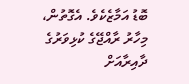ބޮޑު އަމާޒެކެވެ. އެގޮތުން، މިހާރު ރާއްޖޭގެ ކުޅިވަރުގެ ދާއިރާއަށް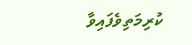ކުރިމަތިވެފައިވާ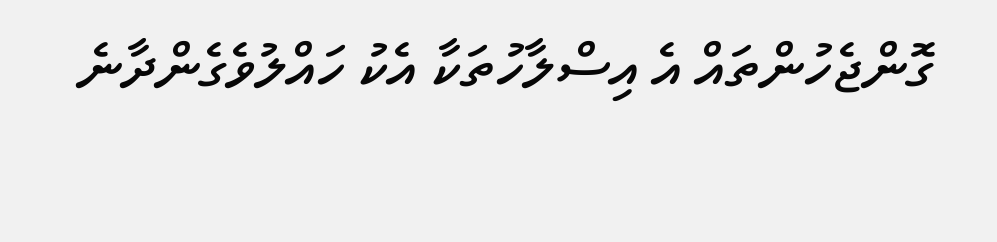ގޮންޖެހުންތައް އެ އިސްލާހުތަކާ އެކު ހައްލުވެގެންދާނެ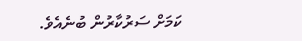ކަމަށް ސަރުކާރުން ބުނެއެވެ.